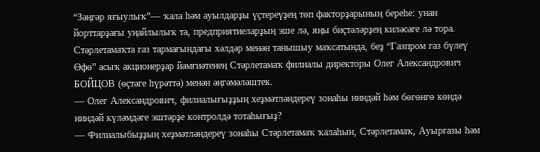“Зәңгәр яғыулыҡ”— ҡала һәм ауылдарҙы үҫтереүҙең төп факторҙарының береһе: унан йорттарҙағы уңайлылыҡ та, предприятиеларҙың эше лә, яңы биҫтәләрҙең киләсәге лә тора. Стәрлетамаҡта газ тармағындағы хәлдәр менән танышыу маҡсатында, беҙ “Газпром газ бүлеү Өфө” асыҡ акционерҙар йәмғиәтенең Стәрлетамаҡ филиалы директоры Олег Александрович БОЙЦОВ (өҫтәге һүрәттә) менән әңгәмәләштек.
— Олег Александрович, филиалығыҙҙың хеҙмәтләндереү зонаһы ниндәй һәм бөгөнгө көндә ниндәй күләмдәге эштәрҙе контролдә тотаһығыҙ?
— Филиалыбыҙҙың хеҙмәтләндереү зонаһы Стәрлетамаҡ ҡалаһын, Стәрлетамаҡ, Ауырғазы һәм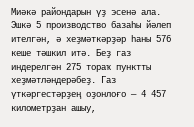Миәкә райондарын үҙ эсенә ала. Эшкә 5 производство базаһы йәлеп ителгән, ә хеҙмәткәрҙәр һаны 576 кеше тәшкил итә. Беҙ газ индерелгән 275 тораҡ пунктты хеҙмәтләндерәбеҙ. Газ үткәргестәрҙең оҙонлоғо — 4 457 километрҙан ашыу,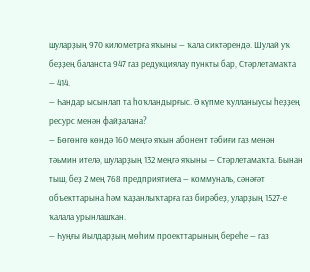шуларҙың 970 километрға яҡыны — ҡала сиктәрендә. Шулай уҡ беҙҙең баланста 947 газ редукциялау пункты бар, Стәрлетамаҡта — 414.
— Һандар ысынлап та һоҡландырғыс. Ә күпме ҡулланыусы һеҙҙең ресурс менән файҙалана?
— Бөгөнгө көндә 160 меңгә яҡын абонент тәбиғи газ менән тәьмин ителә, шуларҙың 132 меңгә яҡыны — Стәрлетамаҡта. Бынан тыш, беҙ 2 мең 768 предприятиеға — коммуналь, сәнәғәт объекттарына һәм ҡаҙанлыҡтарға газ бирәбеҙ, уларҙың 1527-е ҡалала урынлашҡан.
— Һуңғы йылдарҙың мөһим проекттарының береһе — газ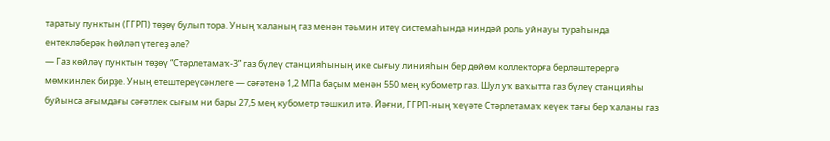таратыу пунктын (ГГРП) төҙөү булып тора. Уның ҡаланың газ менән тәьмин итеү системаһында ниндәй роль уйнауы тураһында ентекләберәк һөйләп үтегеҙ әле?
— Газ көйләү пунктын төҙөү “Стәрлетамаҡ-3” газ бүлеү станцияһының ике сығыу линияһын бер дөйөм коллекторға берләштерергә мөмкинлек бирҙе. Уның етештереүсәнлеге — сәғәтенә 1,2 МПа баҫым менән 550 мең кубометр газ. Шул уҡ ваҡытта газ бүлеү станцияһы буйынса ағымдағы сәғәтлек сығым ни бары 27,5 мең кубометр тәшкил итә. Йәғни, ГГРП-ның ҡеүәте Стәрлетамаҡ кеүек тағы бер ҡаланы газ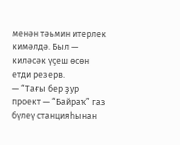менән тәьмин итерлек кимәлдә. Был — киләсәк үҫеш өсөн етди резерв.
— “Тағы бер ҙур проект — “Байраҡ” газ бүлеү станцияһынан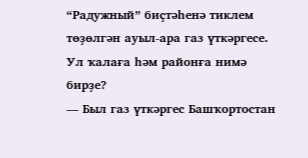“Радужный” биҫтәһенә тиклем төҙөлгән ауыл-ара газ үткәргесе. Ул ҡалаға һәм районға нимә бирҙе?
— Был газ үткәргес Башҡортостан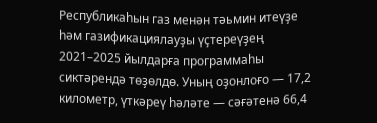Республикаһын газ менән тәьмин итеүҙе һәм газификациялауҙы үҫтереүҙең 2021–2025 йылдарға программаһы сиктәрендә төҙөлдө. Уның оҙонлоғо — 17,2 километр, үткәреү һәләте — сәғәтенә 66,4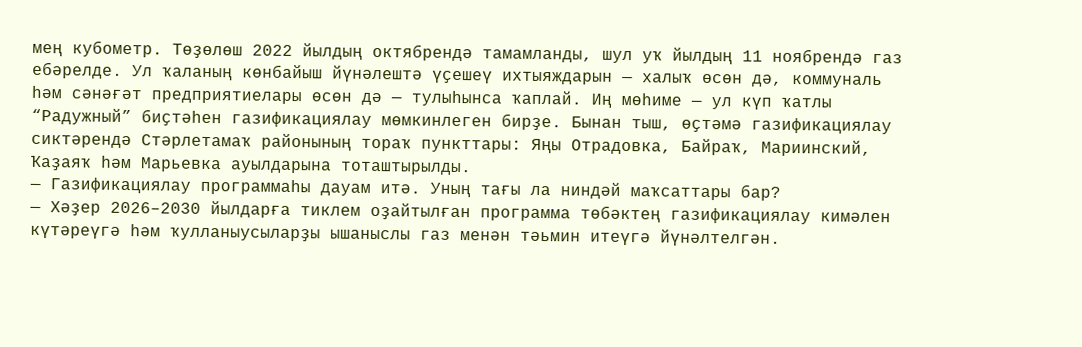мең кубометр. Төҙөлөш 2022 йылдың октябрендә тамамланды, шул уҡ йылдың 11 ноябрендә газ ебәрелде. Ул ҡаланың көнбайыш йүнәлештә үҫешеү ихтыяждарын — халыҡ өсөн дә, коммуналь һәм сәнәғәт предприятиелары өсөн дә — тулыһынса ҡаплай. Иң мөһиме — ул күп ҡатлы “Радужный” биҫтәһен газификациялау мөмкинлеген бирҙе. Бынан тыш, өҫтәмә газификациялау сиктәрендә Стәрлетамаҡ районының тораҡ пункттары: Яңы Отрадовка, Байраҡ, Мариинский, Ҡаҙаяҡ һәм Марьевка ауылдарына тоташтырылды.
— Газификациялау программаһы дауам итә. Уның тағы ла ниндәй маҡсаттары бар?
— Хәҙер 2026–2030 йылдарға тиклем оҙайтылған программа төбәктең газификациялау кимәлен күтәреүгә һәм ҡулланыусыларҙы ышаныслы газ менән тәьмин итеүгә йүнәлтелгән.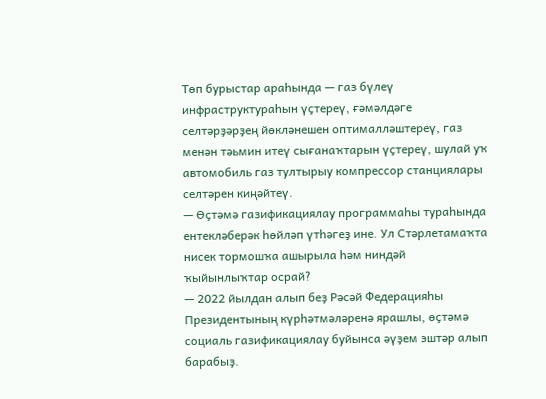Төп бурыстар араһында — газ бүлеү инфраструктураһын үҫтереү, ғәмәлдәге селтәрҙәрҙең йөкләнешен оптималләштереү, газ менән тәьмин итеү сығанаҡтарын үҫтереү, шулай уҡ автомобиль газ тултырыу компрессор станциялары селтәрен киңәйтеү.
— Өҫтәмә газификациялау программаһы тураһында ентекләберәк һөйләп үтһәгеҙ ине. Ул Стәрлетамаҡта нисек тормошҡа ашырыла һәм ниндәй ҡыйынлыҡтар осрай?
— 2022 йылдан алып беҙ Рәсәй Федерацияһы Президентының күрһәтмәләренә ярашлы, өҫтәмә социаль газификациялау буйынса әүҙем эштәр алып барабыҙ.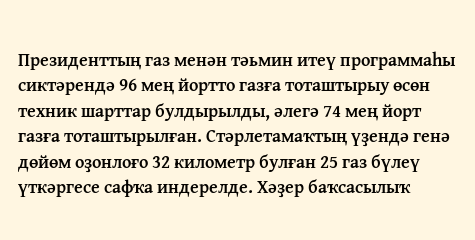Президенттың газ менән тәьмин итеү программаһы сиктәрендә 96 мең йортто газға тоташтырыу өсөн техник шарттар булдырылды, әлегә 74 мең йорт газға тоташтырылған. Стәрлетамаҡтың үҙендә генә дөйөм оҙонлоғо 32 километр булған 25 газ бүлеү үткәргесе сафҡа индерелде. Хәҙер баҡсасылыҡ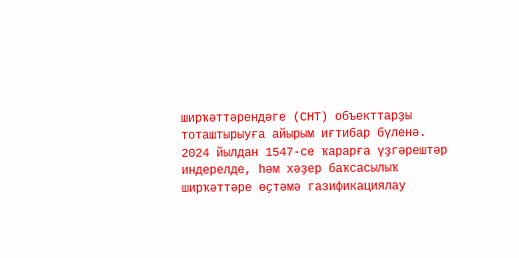ширҡәттәрендәге (СНТ) объекттарҙы тоташтырыуға айырым иғтибар бүленә. 2024 йылдан 1547-се ҡарарға үҙгәрештәр индерелде, һәм хәҙер баҡсасылыҡ ширҡәттәре өҫтәмә газификациялау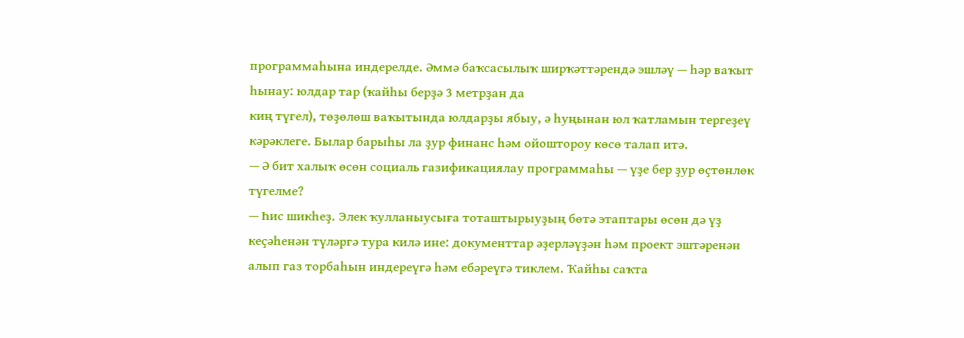программаһына индерелде. Әммә баҡсасылыҡ ширҡәттәрендә эшләү — һәр ваҡыт һынау: юлдар тар (ҡайһы берҙә 3 метрҙан да
киң түгел), төҙөлөш ваҡытында юлдарҙы ябыу, ә һуңынан юл ҡатламын тергеҙеү кәрәклеге. Былар барыһы ла ҙур финанс һәм ойоштороу көсө талап итә.
— Ә бит халыҡ өсөн социаль газификациялау программаһы — үҙе бер ҙур өҫтөнлөк түгелме?
— Һис шикһеҙ. Элек ҡулланыусыға тоташтырыуҙың бөтә этаптары өсөн дә үҙ кеҫәһенән түләргә тура килә ине: документтар әҙерләүҙән һәм проект эштәренән алып газ торбаһын индереүгә һәм ебәреүгә тиклем. Ҡайһы саҡта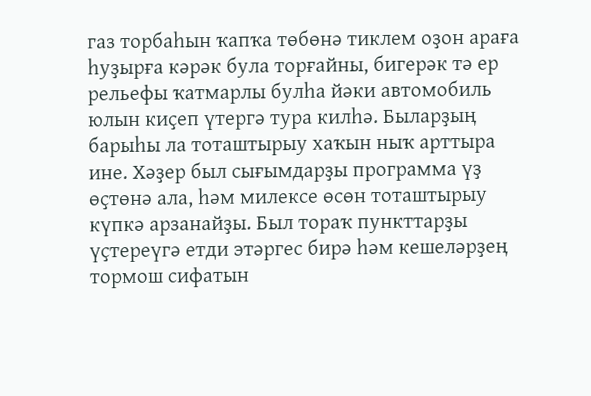газ торбаһын ҡапҡа төбөнә тиклем оҙон араға һуҙырға кәрәк була торғайны, бигерәк тә ер рельефы ҡатмарлы булһа йәки автомобиль юлын киҫеп үтергә тура килһә. Быларҙың барыһы ла тоташтырыу хаҡын ныҡ арттыра ине. Хәҙер был сығымдарҙы программа үҙ өҫтөнә ала, һәм милексе өсөн тоташтырыу күпкә арзанайҙы. Был тораҡ пункттарҙы үҫтереүгә етди этәргес бирә һәм кешеләрҙең тормош сифатын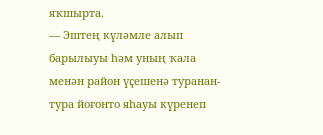яҡшырта.
— Эштең күләмле алып барылыуы һәм уның ҡала менән район үҫешенә туранан-тура йоғонто яһауы күренеп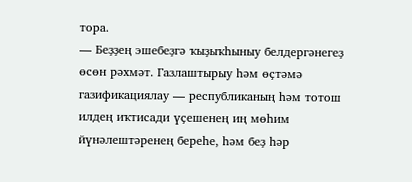тора.
— Беҙҙең эшебеҙгә ҡыҙыҡһыныу белдергәнегеҙ өсөн рәхмәт. Газлаштырыу һәм өҫтәмә газификациялау — республиканың һәм тотош илдең иҡтисади үҫешенең иң мөһим йүнәлештәренең береһе, һәм беҙ һәр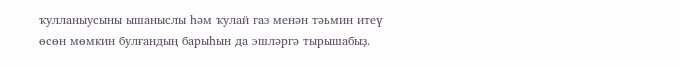ҡулланыусыны ышаныслы һәм ҡулай газ менән тәьмин итеү өсөн мөмкин булғандың барыһын да эшләргә тырышабыҙ.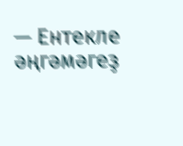— Ентекле әңгәмәгеҙ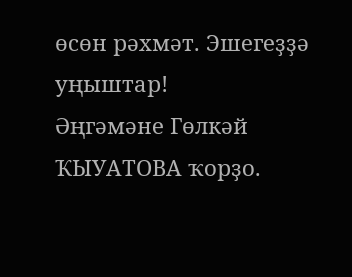өсөн рәхмәт. Эшегеҙҙә уңыштар!
Әңгәмәне Гөлкәй ҠЫУАТОВА ҡорҙо.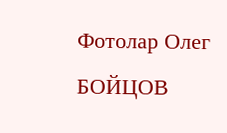Фотолар Олег БОЙЦОВ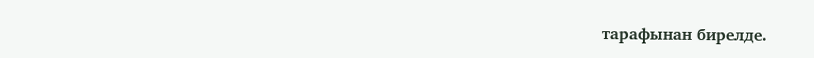тарафынан бирелде.